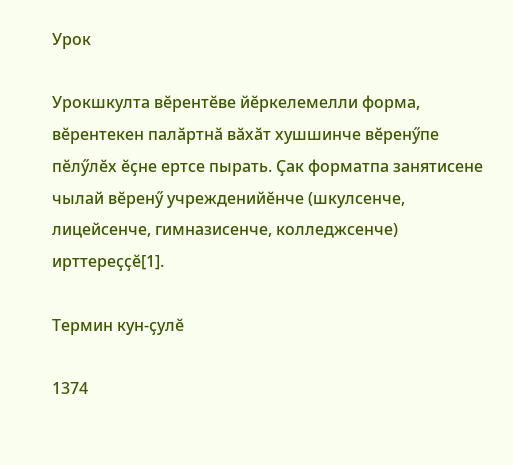Урок

Урокшкулта вӗрентӗве йӗркелемелли форма, вӗрентекен палӑртнӑ вӑхӑт хушшинче вӗренӳпе пӗлӳлӗх ӗҫне ертсе пырать. Ҫак форматпа занятисене чылай вӗренӳ учрежденийӗнче (шкулсенче, лицейсенче, гимназисенче, колледжсенче) ирттереҫҫӗ[1].

Термин кун-ҫулӗ

1374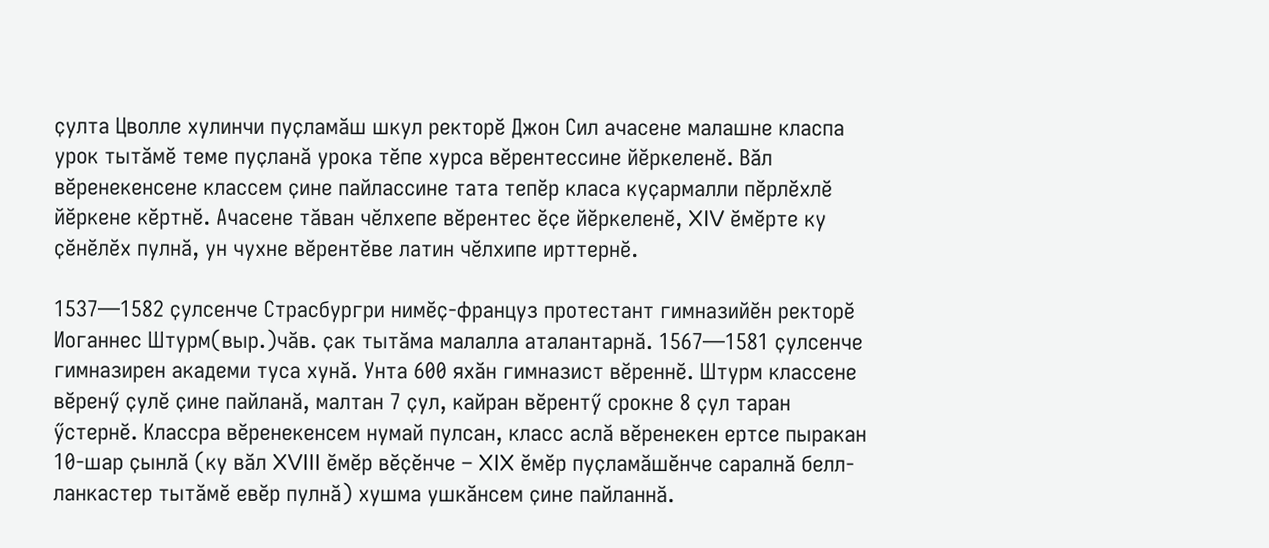ҫулта Цволле хулинчи пуҫламӑш шкул ректорӗ Джон Сил ачасене малашне класпа урок тытӑмӗ теме пуҫланӑ урока тӗпе хурса вӗрентессине йӗркеленӗ. Вӑл вӗренекенсене классем ҫине пайлассине тата тепӗр класа куҫармалли пӗрлӗхлӗ йӗркене кӗртнӗ. Ачасене тӑван чӗлхепе вӗрентес ӗҫе йӗркеленӗ, XIV ӗмӗрте ку ҫӗнӗлӗх пулнӑ, ун чухне вӗрентӗве латин чӗлхипе ирттернӗ.

1537—1582 ҫулсенче Страсбургри нимӗҫ-француз протестант гимназийӗн ректорӗ Иоганнес Штурм(выр.)чăв. ҫак тытӑма малалла аталантарнӑ. 1567—1581 ҫулсенче гимназирен академи туса хунӑ. Унта 600 яхӑн гимназист вӗреннӗ. Штурм классене вӗренӳ ҫулӗ ҫине пайланӑ, малтан 7 ҫул, кайран вӗрентӳ срокне 8 ҫул таран ӳстернӗ. Классра вӗренекенсем нумай пулсан, класс аслӑ вӗренекен ертсе пыракан 10-шар ҫынлӑ (ку вӑл XVIII ӗмӗр вӗҫӗнче – XIX ӗмӗр пуҫламӑшӗнче саралнӑ белл-ланкастер тытӑмӗ евӗр пулнӑ) хушма ушкӑнсем ҫине пайланнӑ.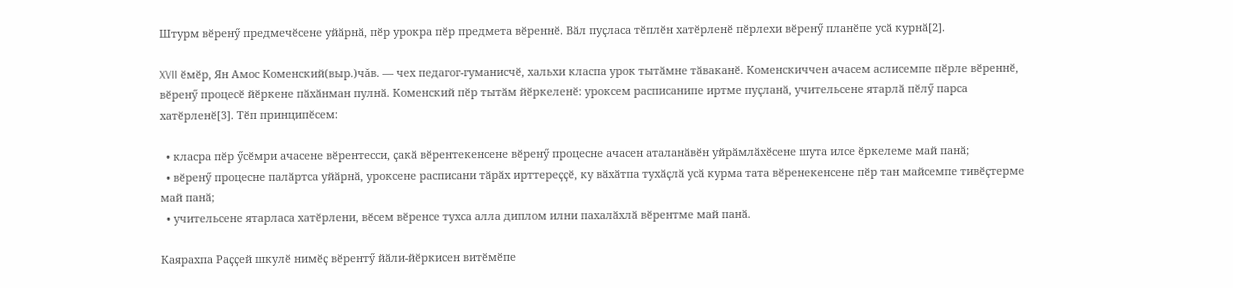Штурм вӗренӳ предмечӗсене уйӑрнӑ, пӗр урокра пӗр предмета вӗреннӗ. Вӑл пуҫласа тӗплӗн хатӗрленӗ пӗрлехи вӗренӳ планӗпе усӑ курнӑ[2].

XVII ӗмӗр, Ян Амос Коменский(выр.)чăв. — чех педагог-гуманисчӗ, хальхи класпа урок тытӑмне тӑваканӗ. Коменскиччен ачасем аслисемпе пӗрле вӗреннӗ, вӗренӳ процесӗ йӗркене пӑхӑнман пулнӑ. Коменский пӗр тытӑм йӗркеленӗ: уроксем расписанипе иртме пуҫланӑ, учительсене ятарлӑ пӗлӳ парса хатӗрленӗ[3]. Тӗп принципӗсем:

  • класра пӗр ӳсӗмри ачасене вӗрентесси, ҫакӑ вӗрентекенсене вӗренӳ процесне ачасен аталанӑвӗн уйрӑмлӑхӗсене шута илсе ӗркелеме май панӑ;
  • вӗренӳ процесне палӑртса уйӑрнӑ, уроксене расписани тӑрӑх ирттереҫҫӗ, ку вӑхӑтпа тухӑҫлӑ усӑ курма тата вӗренекенсене пӗр тан майсемпе тивӗҫтерме май панӑ;
  • учительсене ятарласа хатӗрлени, вӗсем вӗренсе тухса алла диплом илни пахалӑхлӑ вӗрентме май панӑ.

Каярахпа Раҫҫей шкулӗ нимӗҫ вӗрентӳ йӑли-йӗркисен витӗмӗпе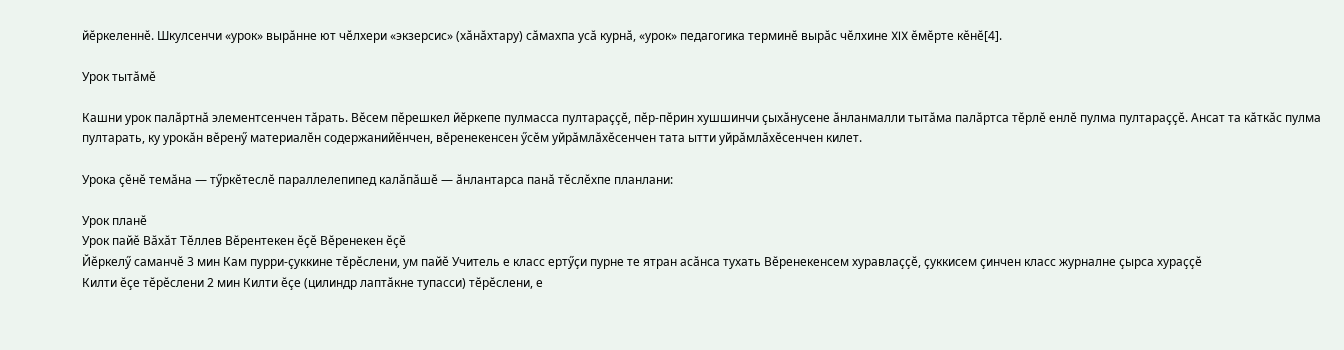йӗркеленнӗ. Шкулсенчи «урок» вырӑнне ют чӗлхери «экзерсис» (хӑнӑхтару) сӑмахпа усӑ курнӑ, «урок» педагогика терминӗ вырӑс чӗлхине XIX ӗмӗрте кӗнӗ[4].

Урок тытӑмӗ

Кашни урок палӑртнӑ элементсенчен тӑрать. Вӗсем пӗрешкел йӗркепе пулмасса пултараҫҫӗ, пӗр-пӗрин хушшинчи ҫыхӑнусене ӑнланмалли тытӑма палӑртса тӗрлӗ енлӗ пулма пултараҫҫӗ. Ансат та кӑткӑс пулма пултарать, ку урокӑн вӗренӳ материалӗн содержанийӗнчен, вӗренекенсен ӳсӗм уйрӑмлӑхӗсенчен тата ытти уйрӑмлӑхӗсенчен килет.

Урока ҫӗнӗ темӑна — тӳркӗтеслӗ параллелепипед калӑпӑшӗ — ӑнлантарса панӑ тӗслӗхпе планлани:

Урок планӗ
Урок пайӗ Вӑхӑт Тӗллев Вӗрентекен ӗҫӗ Вӗренекен ӗҫӗ
Йӗркелӳ саманчӗ 3 мин Кам пурри-ҫуккине тӗрӗслени, ум пайӗ Учитель е класс ертӳҫи пурне те ятран асӑнса тухать Вӗренекенсем хуравлаҫҫӗ, ҫуккисем ҫинчен класс журналне ҫырса хураҫҫӗ
Килти ӗҫе тӗрӗслени 2 мин Килти ӗҫе (цилиндр лаптӑкне тупасси) тӗрӗслени, е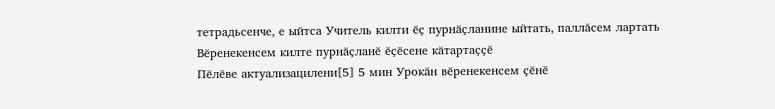тетрадьсенче, е ыйтса Учитель килти ӗҫ пурнӑҫланине ыйтать, паллӑсем лартать Вӗренекенсем килте пурнӑҫланӗ ӗҫӗсене кӑтартаҫҫӗ
Пӗлӗве актуализацилени[5] 5 мин Урокӑн вӗренекенсем ҫӗнӗ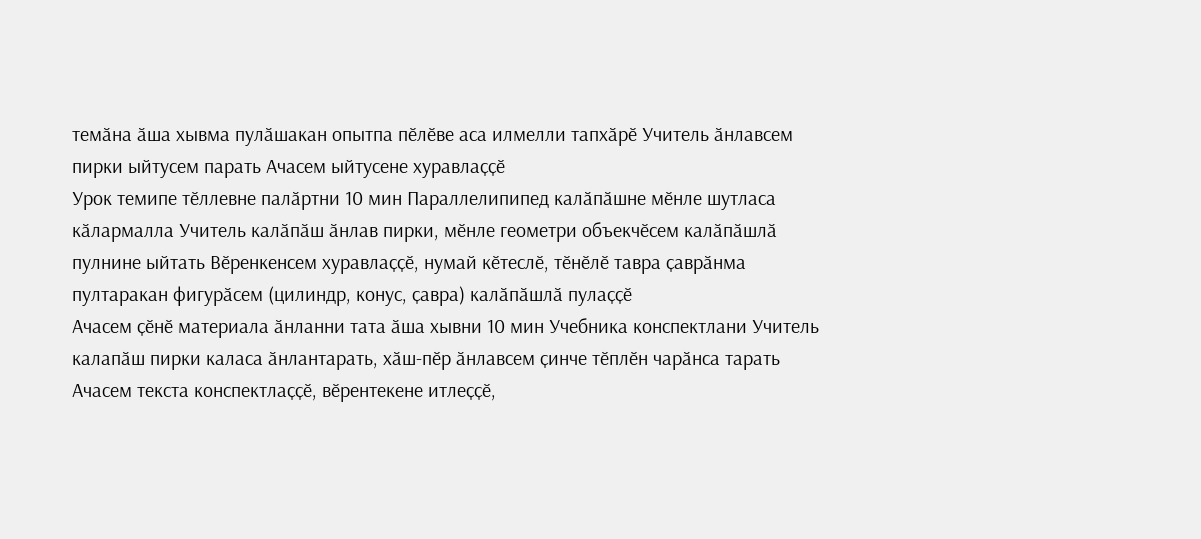темӑна ӑша хывма пулӑшакан опытпа пӗлӗве аса илмелли тапхӑрӗ Учитель ӑнлавсем пирки ыйтусем парать Ачасем ыйтусене хуравлаҫҫӗ
Урок темипе тӗллевне палӑртни 10 мин Параллелипипед калӑпӑшне мӗнле шутласа кӑлармалла Учитель калӑпӑш ӑнлав пирки, мӗнле геометри объекчӗсем калӑпӑшлӑ пулнине ыйтать Вӗренкенсем хуравлаҫҫӗ, нумай кӗтеслӗ, тӗнӗлӗ тавра ҫаврӑнма пултаракан фигурӑсем (цилиндр, конус, ҫавра) калӑпӑшлӑ пулаҫҫӗ
Ачасем ҫӗнӗ материала ӑнланни тата ӑша хывни 10 мин Учебника конспектлани Учитель калапӑш пирки каласа ӑнлантарать, хӑш-пӗр ӑнлавсем ҫинче тӗплӗн чарӑнса тарать Ачасем текста конспектлаҫҫӗ, вӗрентекене итлеҫҫӗ,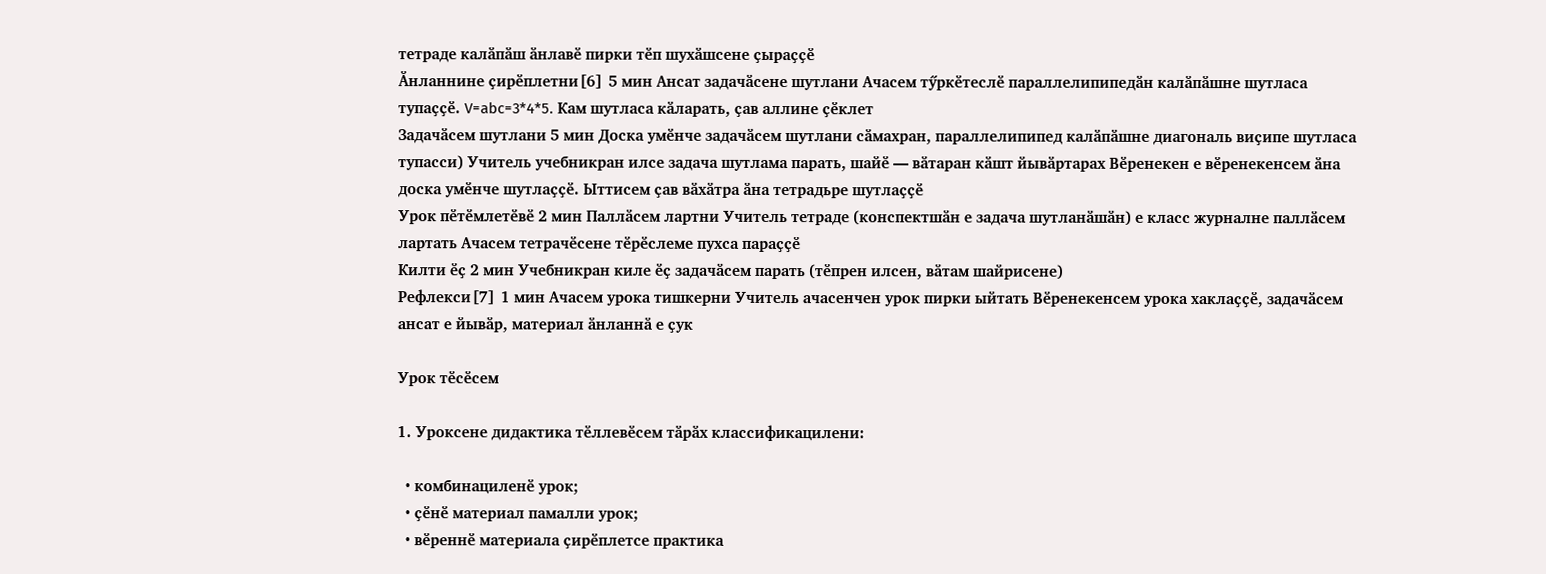тетраде калӑпӑш ӑнлавӗ пирки тӗп шухӑшсене ҫыраҫҫӗ
Ӑнланнине ҫирӗплетни[6] 5 мин Ансат задачӑсене шутлани Ачасем тӳркӗтеслӗ параллелипипедӑн калӑпӑшне шутласа тупаҫҫӗ. V=abc=3*4*5. Кам шутласа кӑларать, ҫав аллине ҫӗклет
Задачӑсем шутлани 5 мин Доска умӗнче задачӑсем шутлани сӑмахран, параллелипипед калӑпӑшне диагональ виҫипе шутласа тупасси) Учитель учебникран илсе задача шутлама парать, шайӗ — вӑтаран кӑшт йывӑртарах Вӗренекен е вӗренекенсем ӑна доска умӗнче шутлаҫҫӗ. Ыттисем ҫав вӑхӑтра ӑна тетрадьре шутлаҫҫӗ
Урок пӗтӗмлетӗвӗ 2 мин Паллӑсем лартни Учитель тетраде (конспектшӑн е задача шутланӑшӑн) е класс журналне паллӑсем лартать Ачасем тетрачӗсене тӗрӗслеме пухса параҫҫӗ
Килти ӗҫ 2 мин Учебникран киле ӗҫ задачӑсем парать (тӗпрен илсен, вӑтам шайрисене)
Рефлекси[7] 1 мин Ачасем урока тишкерни Учитель ачасенчен урок пирки ыйтать Вӗренекенсем урока хаклаҫҫӗ, задачӑсем ансат е йывӑр, материал ӑнланнӑ е ҫук

Урок тӗсӗсем

1. Уроксене дидактика тӗллевӗсем тӑрӑх классификацилени:

  • комбинациленӗ урок;
  • ҫӗнӗ материал памалли урок;
  • вӗреннӗ материала ҫирӗплетсе практика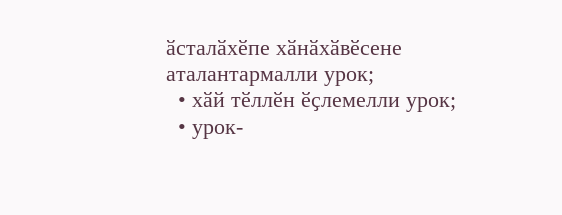ӑсталӑхӗпе хӑнӑхӑвӗсене аталантармалли урок;
  • хӑй тӗллӗн ӗҫлемелли урок;
  • урок-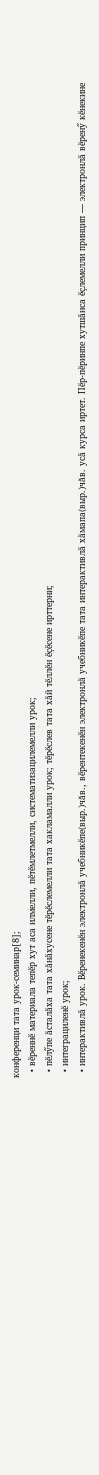конференци тата урок-семинар[8];
  • вӗреннӗ материала тепӗр хут аса илмелли, пӗтӗмлетмелли, систематизацилемелли урок;
  • пӗлӳпе ӑсталӑха тата хӑнӑхусене тӗрӗслемелли тата хакламалли урок; тӗрӗслев тата хӑй тӗллӗн ӗҫӗсене ирттерни;
  • интеграциленӗ урок;
  • интерактивлӑ урок. Вӗренекенӗн электронлӑ учебникӗпе(выр.)чăв., вӗрентекенӗн электронлӑ учебникӗпе тата интерактивлӑ хӑмапа(выр.)чăв. усӑ курса иртет. Пӗр-пӗринпе хутшӑнса ӗҫлемелли принцип — электронлӑ вӗренӳ кӗнекине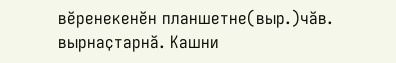вӗренекенӗн планшетне(выр.)чăв. вырнаҫтарнӑ. Кашни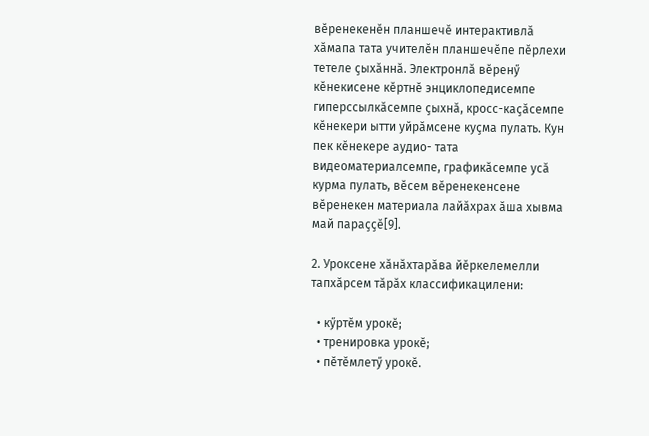вӗренекенӗн планшечӗ интерактивлӑ хӑмапа тата учителӗн планшечӗпе пӗрлехи тетеле ҫыхӑннӑ. Электронлӑ вӗренӳ кӗнекисене кӗртнӗ энциклопедисемпе гиперссылкӑсемпе ҫыхнӑ, кросс-каҫӑсемпе кӗнекери ытти уйрӑмсене куҫма пулать. Кун пек кӗнекере аудио- тата видеоматериалсемпе, графикӑсемпе усӑ курма пулать, вӗсем вӗренекенсене вӗренекен материала лайӑхрах ӑша хывма май параҫҫӗ[9].

2. Уроксене хӑнӑхтарӑва йӗркелемелли тапхӑрсем тӑрӑх классификацилени:

  • кӳртӗм урокӗ;
  • тренировка урокӗ;
  • пӗтӗмлетӳ урокӗ.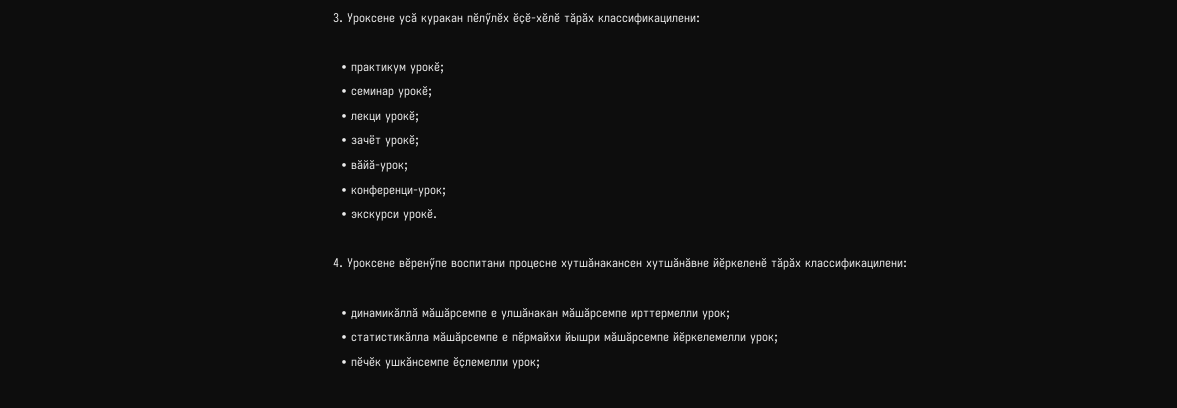3. Уроксене усӑ куракан пӗлӳлӗх ӗҫӗ-хӗлӗ тӑрӑх классификацилени:

  • практикум урокӗ;
  • семинар урокӗ;
  • лекци урокӗ;
  • зачёт урокӗ;
  • вӑйӑ-урок;
  • конференци-урок;
  • экскурси урокӗ.

4. Уроксене вӗренӳпе воспитани процесне хутшӑнакансен хутшӑнӑвне йӗркеленӗ тӑрӑх классификацилени:

  • динамикӑллӑ мӑшӑрсемпе е улшӑнакан мӑшӑрсемпе ирттермелли урок;
  • статистикӑлла мӑшӑрсемпе е пӗрмайхи йышри мӑшӑрсемпе йӗркелемелли урок;
  • пӗчӗк ушкӑнсемпе ӗҫлемелли урок;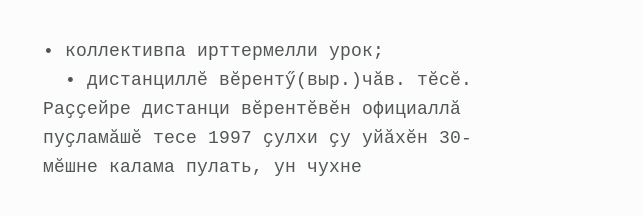• коллективпа ирттермелли урок;
  • дистанциллӗ вӗрентӳ(выр.)чăв. тӗсӗ. Раҫҫейре дистанци вӗрентӗвӗн официаллӑ пуҫламӑшӗ тесе 1997 ҫулхи ҫу уйӑхӗн 30-мӗшне калама пулать, ун чухне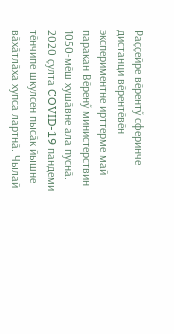Раҫҫейре вӗрентӳ сферинче дистанци вӗрентӗвӗн экспериментне ирттерме май паракан Вӗренӳ министерствин 1050-мӗш хушӑвне ала пуснӑ. 2020 ҫулта COVID-19 пандеми тӗнчипе шкулсен пысӑк йышне вӑхӑтлӑха хупса лартнӑ. Чылай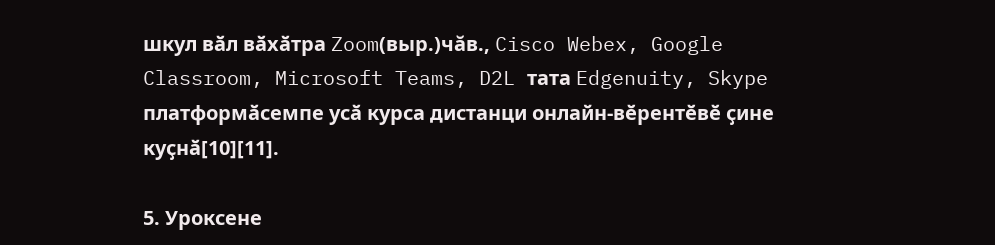шкул вӑл вӑхӑтра Zoom(выр.)чăв., Cisco Webex, Google Classroom, Microsoft Teams, D2L тата Edgenuity, Skype платформӑсемпе усӑ курса дистанци онлайн-вӗрентӗвӗ ҫине куҫнӑ[10][11].

5. Уроксене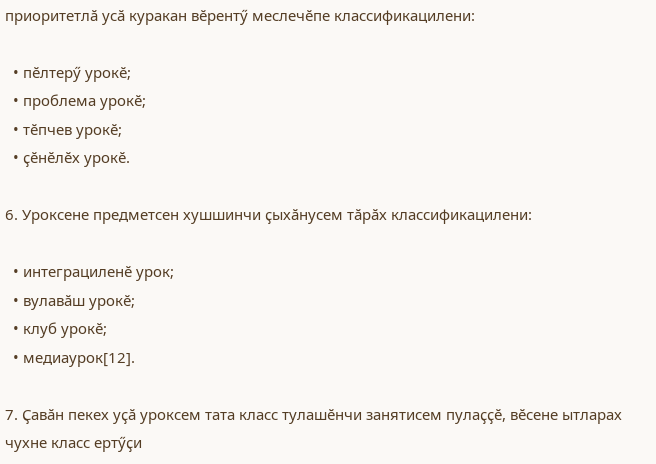приоритетлӑ усӑ куракан вӗрентӳ меслечӗпе классификацилени:

  • пӗлтерӳ урокӗ;
  • проблема урокӗ;
  • тӗпчев урокӗ;
  • ҫӗнӗлӗх урокӗ.

6. Уроксене предметсен хушшинчи ҫыхӑнусем тӑрӑх классификацилени:

  • интеграциленӗ урок;
  • вулавӑш урокӗ;
  • клуб урокӗ;
  • медиаурок[12].

7. Ҫавӑн пекех уҫӑ уроксем тата класс тулашӗнчи занятисем пулаҫҫӗ, вӗсене ытларах чухне класс ертӳҫи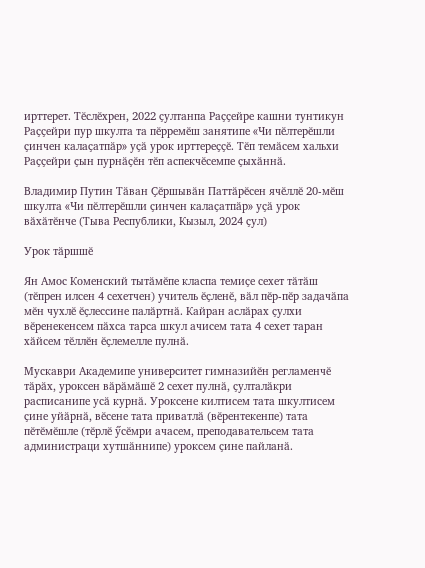ирттерет. Тӗслӗхрен, 2022 ҫултанпа Раҫҫейре кашни тунтикун Раҫҫейри пур шкулта та пӗрремӗш занятипе «Чи пӗлтерӗшли ҫинчен калаҫатпӑр» уҫӑ урок ирттереҫҫӗ. Тӗп темӑсем хальхи Раҫҫейри ҫын пурнӑҫӗн тӗп аспекчӗсемпе ҫыхӑннӑ.

Владимир Путин Тӑван Ҫӗршывӑн Паттӑрӗсен ячӗллӗ 20-мӗш шкулта «Чи пӗлтерӗшли ҫинчен калаҫатпӑр» уҫӑ урок вӑхӑтӗнче (Тыва Республики, Кызыл, 2024 ҫул)

Урок тӑршшӗ

Ян Амос Коменский тытӑмӗпе класпа темиҫе сехет тӑтӑш (тӗпрен илсен 4 сехетчен) учитель ӗҫленӗ, вӑл пӗр-пӗр задачӑпа мӗн чухлӗ ӗҫлессине палӑртнӑ. Кайран аслӑрах ҫулхи вӗренекенсем пӑхса тарса шкул ачисем тата 4 сехет таран хӑйсем тӗллӗн ӗҫлемелле пулнӑ.

Мускаври Академипе университет гимназийӗн регламенчӗ тӑрӑх, уроксен вӑрӑмӑшӗ 2 сехет пулнӑ, ҫулталӑкри расписанипе усӑ курнӑ. Уроксене килтисем тата шкултисем ҫине уйӑрнӑ, вӗсене тата приватлӑ (вӗрентекенпе) тата пӗтӗмӗшле (тӗрлӗ ӳсӗмри ачасем, преподавательсем тата администраци хутшӑннипе) уроксем ҫине пайланӑ.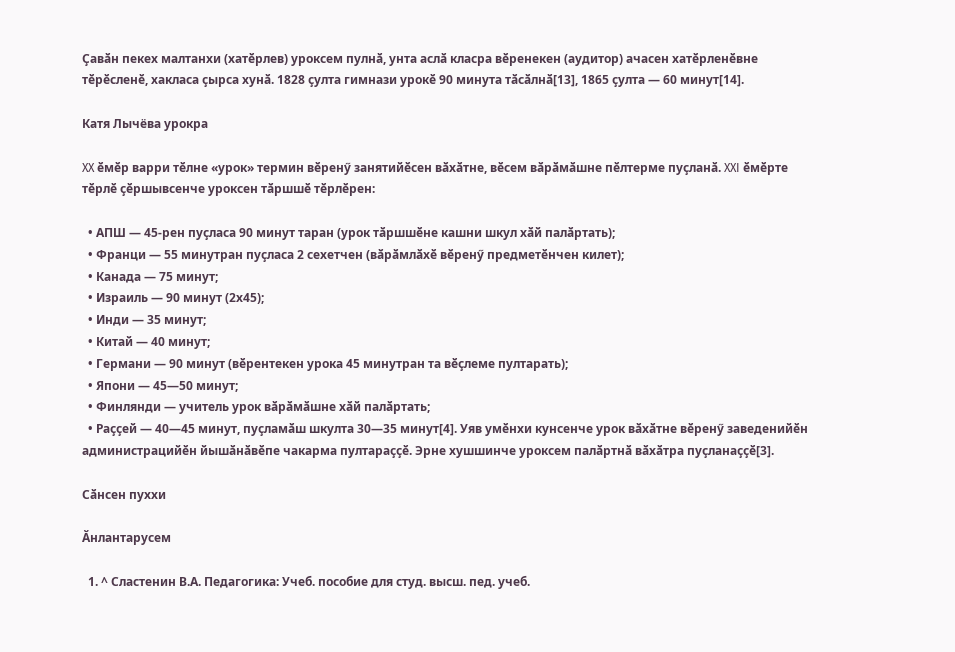Ҫавӑн пекех малтанхи (хатӗрлев) уроксем пулнӑ, унта аслӑ класра вӗренекен (аудитор) ачасен хатӗрленӗвне тӗрӗсленӗ, хакласа ҫырса хунӑ. 1828 ҫулта гимнази урокӗ 90 минута тӑсӑлнӑ[13], 1865 ҫулта — 60 минут[14].

Катя Лычёва урокра

XX ӗмӗр варри тӗлне «урок» термин вӗренӳ занятийӗсен вӑхӑтне, вӗсем вӑрӑмӑшне пӗлтерме пуҫланӑ. XXI ӗмӗрте тӗрлӗ ҫӗршывсенче уроксен тӑршшӗ тӗрлӗрен:

  • АПШ — 45-рен пуҫласа 90 минут таран (урок тӑршшӗне кашни шкул хӑй палӑртать);
  • Франци — 55 минутран пуҫласа 2 сехетчен (вӑрӑмлӑхӗ вӗренӳ предметӗнчен килет);
  • Канада — 75 минут;
  • Израиль — 90 минут (2х45);
  • Инди — 35 минут;
  • Китай — 40 минут;
  • Германи — 90 минут (вӗрентекен урока 45 минутран та вӗҫлеме пултарать);
  • Япони — 45—50 минут;
  • Финлянди — учитель урок вӑрӑмӑшне хӑй палӑртать;
  • Раҫҫей — 40—45 минут, пуҫламӑш шкулта 30—35 минут[4]. Уяв умӗнхи кунсенче урок вӑхӑтне вӗренӳ заведенийӗн администрацийӗн йышӑнӑвӗпе чакарма пултараҫҫӗ. Эрне хушшинче уроксем палӑртнӑ вӑхӑтра пуҫланаҫҫӗ[3].

Сӑнсен пуххи

Ӑнлантарусем

  1. ^ Сластенин В.А. Педагогика: Учеб. пособие для студ. высш. пед. учеб.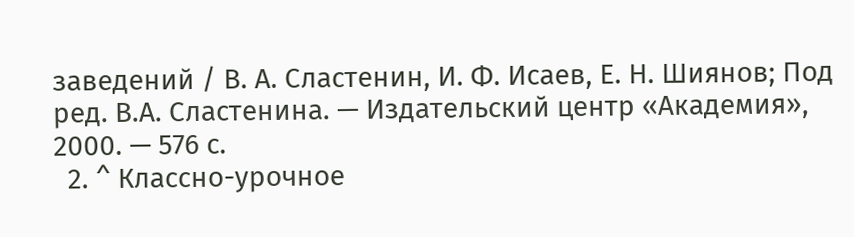заведений / В. А. Сластенин, И. Ф. Исаев, Е. Н. Шиянов; Под ред. В.А. Сластенина. — Издательский центр «Академия», 2000. — 576 с.
  2. ^ Классно-урочное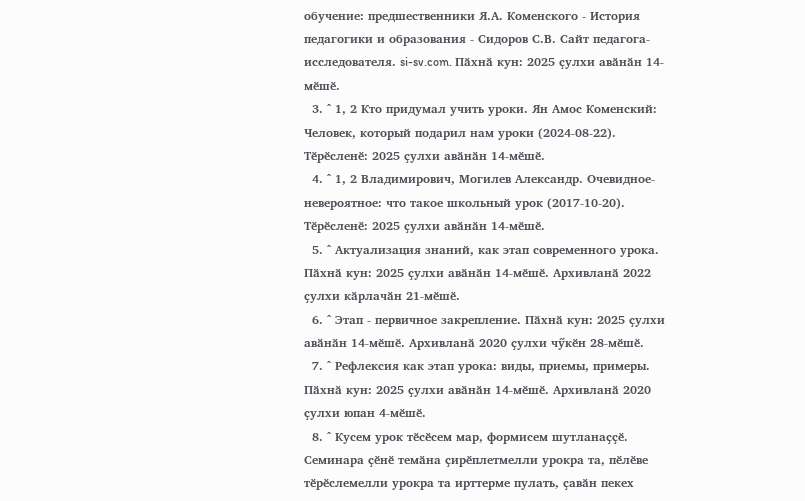обучение: предшественники Я.А. Коменского - История педагогики и образования - Сидоров С.В. Сайт педагога-исследователя. si-sv.com. Пӑхнӑ кун: 2025 ҫулхи авӑнӑн 14-мӗшӗ.
  3. ^ 1, 2 Кто придумал учить уроки. Ян Амос Коменский: Человек, который подарил нам уроки (2024-08-22). Тӗрӗсленӗ: 2025 ҫулхи авӑнӑн 14-мӗшӗ.
  4. ^ 1, 2 Владимирович, Могилев Александр. Очевидное-невероятное: что такое школьный урок (2017-10-20). Тӗрӗсленӗ: 2025 ҫулхи авӑнӑн 14-мӗшӗ.
  5. ^ Актуализация знаний, как этап современного урока. Пӑхнӑ кун: 2025 ҫулхи авӑнӑн 14-мӗшӗ. Архивланӑ 2022 ҫулхи кӑрлачӑн 21-мӗшӗ.
  6. ^ Этап - первичное закрепление. Пӑхнӑ кун: 2025 ҫулхи авӑнӑн 14-мӗшӗ. Архивланӑ 2020 ҫулхи чӳкӗн 28-мӗшӗ.
  7. ^ Рефлексия как этап урока: виды, приемы, примеры. Пӑхнӑ кун: 2025 ҫулхи авӑнӑн 14-мӗшӗ. Архивланӑ 2020 ҫулхи юпан 4-мӗшӗ.
  8. ^ Кусем урок тӗсӗсем мар, формисем шутланаҫҫӗ. Семинара ҫӗнӗ темӑна ҫирӗплетмелли урокра та, пӗлӗве тӗрӗслемелли урокра та ирттерме пулать, ҫавӑн пекех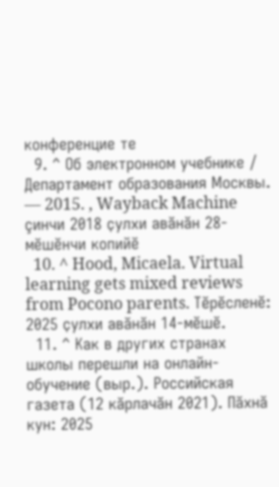конференцие те
  9. ^ Об электронном учебнике / Департамент образования Москвы. — 2015. , Wayback Machine çинчи 2018 ҫулхи авӑнӑн 28-мӗшӗнчи копийӗ
  10. ^ Hood, Micaela. Virtual learning gets mixed reviews from Pocono parents. Тӗрӗсленӗ: 2025 ҫулхи авӑнӑн 14-мӗшӗ.
  11. ^ Как в других странах школы перешли на онлайн-обучение (выр.). Российская газета (12 кӑрлачӑн 2021). Пӑхнӑ кун: 2025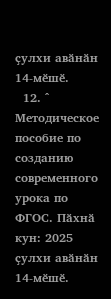ҫулхи авӑнӑн 14-мӗшӗ.
  12. ^ Методическое пособие по созданию современного урока по ФГОС. Пӑхнӑ кун: 2025 ҫулхи авӑнӑн 14-мӗшӗ.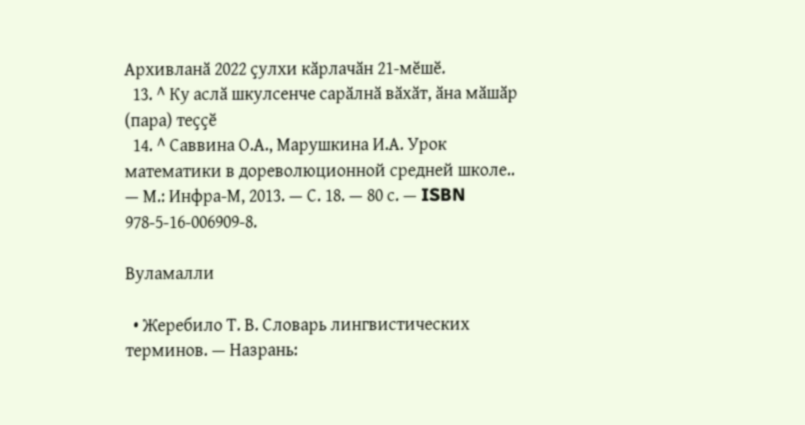Архивланӑ 2022 ҫулхи кӑрлачӑн 21-мӗшӗ.
  13. ^ Ку аслӑ шкулсенче сарӑлнӑ вӑхӑт, ӑна мӑшӑр (пара) теҫҫӗ
  14. ^ Саввина О.А., Марушкина И.А. Урок математики в дореволюционной средней школе.. — М.: Инфра-М, 2013. — С. 18. — 80 с. — ISBN 978-5-16-006909-8.

Вуламалли

  • Жеребило Т. В. Словарь лингвистических терминов. — Назрань: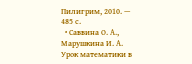Пилигрим, 2010. — 485 с.
  • Саввина О. А., Марушкина И. А. Урок математики в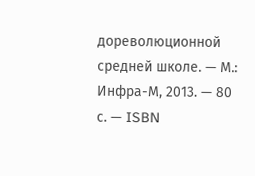дореволюционной средней школе. — М.: Инфра-М, 2013. — 80 с. — ISBN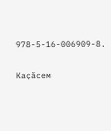978-5-16-006909-8.

Каҫӑсем